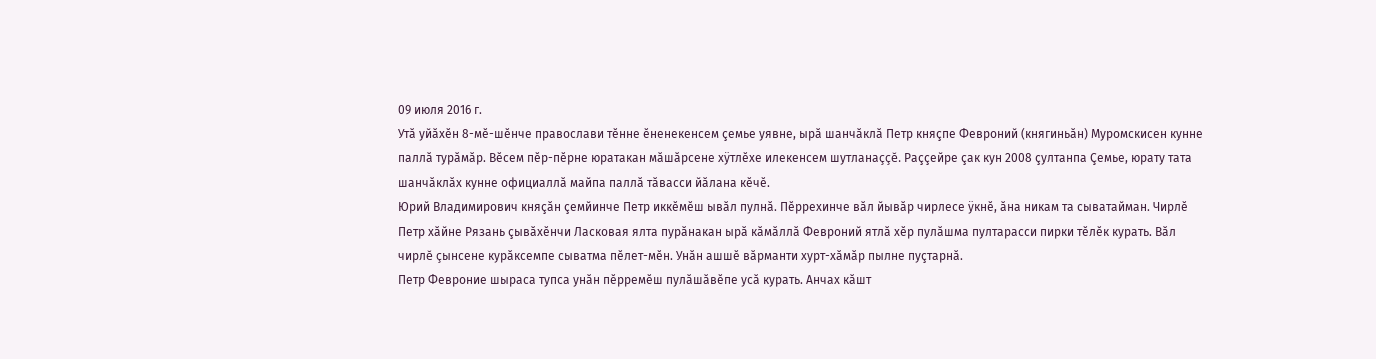09 июля 2016 г.
Утă уйăхĕн 8-мĕ-шĕнче православи тĕнне ĕненекенсем çемье уявне, ырă шанчăклă Петр княçпе Февроний (княгиньăн) Муромскисен кунне паллă турăмăр. Вĕсем пĕр-пĕрне юратакан мăшăрсене хÿтлĕхе илекенсем шутланаççĕ. Раççейре çак кун 2008 çултанпа Çемье, юрату тата шанчăклăх кунне официаллă майпа паллă тăвасси йăлана кĕчĕ.
Юрий Владимирович княçăн çемйинче Петр иккĕмĕш ывăл пулнă. Пĕррехинче вăл йывăр чирлесе ÿкнĕ, ăна никам та сыватайман. Чирлĕ Петр хăйне Рязань çывăхĕнчи Ласковая ялта пурăнакан ырă кăмăллă Февроний ятлă хĕр пулăшма пултарасси пирки тĕлĕк курать. Вăл чирлĕ çынсене курăксемпе сыватма пĕлет-мĕн. Унăн ашшĕ вăрманти хурт-хăмăр пылне пуçтарнă.
Петр Февроние шыраса тупса унăн пĕрремĕш пулăшăвĕпе усă курать. Анчах кăшт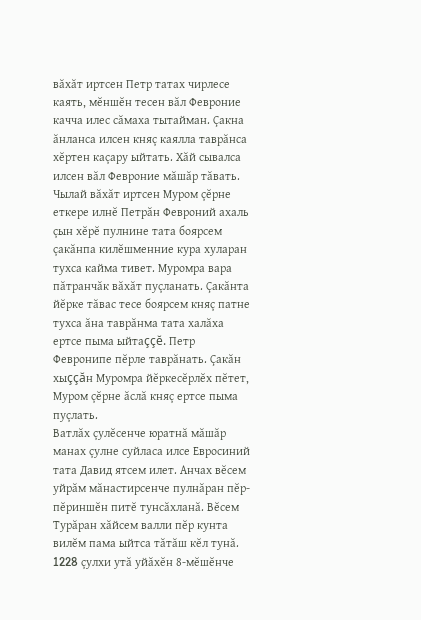вăхăт иртсен Петр татах чирлесе каять, мĕншĕн тесен вăл Февроние качча илес сăмаха тытайман. Çакна ăнланса илсен княç каялла таврăнса хĕртен каçару ыйтать. Хăй сывалса илсен вăл Февроние мăшăр тăвать. Чылай вăхăт иртсен Муром çĕрне еткере илнĕ Петрăн Февроний ахаль çын хĕрĕ пулнине тата боярсем çакăнпа килĕшменние кура хуларан тухса кайма тивет. Муромра вара пăтранчăк вăхăт пуçланать. Çакăнта йĕрке тăвас тесе боярсем княç патне тухса ăна таврăнма тата халăха ертсе пыма ыйтаççĕ. Петр Февронипе пĕрле таврăнать. Çакăн хыççăн Муромра йĕркесĕрлĕх пĕтет, Муром çĕрне ăслă княç ертсе пыма пуçлать.
Ватлăх çулĕсенче юратнă мăшăр манах çулне суйласа илсе Евросиний тата Давид ятсем илет. Анчах вĕсем уйрăм мăнастирсенче пулнăран пĕр-пĕриншĕн питĕ тунсăхланă. Вĕсем Турăран хăйсем валли пĕр кунта вилĕм пама ыйтса тăтăш кĕл тунă. 1228 çулхи утă уйăхĕн 8-мĕшĕнче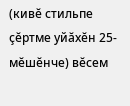(кивĕ стильпе çĕртме уйăхĕн 25-мĕшĕнче) вĕсем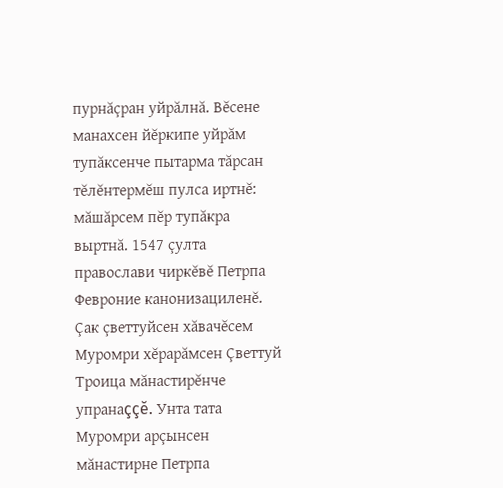пурнăçран уйрăлнă. Вĕсене манахсен йĕркипе уйрăм тупăксенче пытарма тăрсан тĕлĕнтермĕш пулса иртнĕ: мăшăрсем пĕр тупăкра выртнă. 1547 çулта православи чиркĕвĕ Петрпа Февроние канонизациленĕ.
Çак çветтуйсен хăвачĕсем Муромри хĕрарăмсен Çветтуй Троица мăнастирĕнче упранаççĕ. Унта тата Муромри арçынсен мăнастирне Петрпа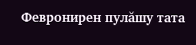Февронирен пулăшу тата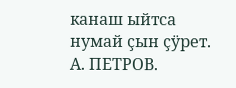канаш ыйтса нумай çын çÿрет.
А. ПЕТРОВ.